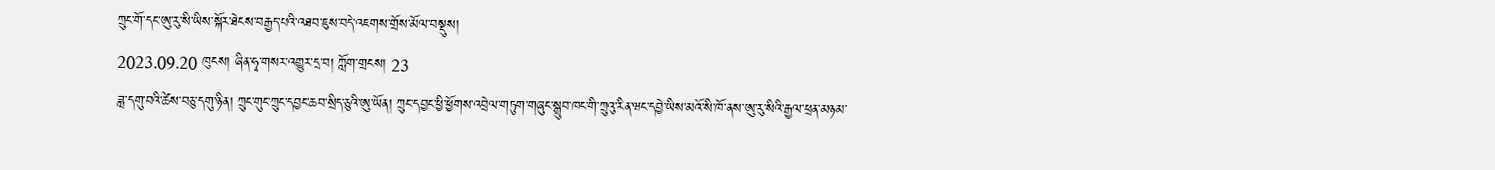ཀྲུང་གོ་དང་ཨུ་རུ་སི་ཡིས་སྐོར་ཐེངས་བརྒྱད་པའི་འཐབ་ཇུས་བདེ་འཇགས་གྲོས་མོལ་བསྡུས།
2023.09.20 ཁུངས། ཞིན་ཧྭ་གསར་འགྱུར་དྲ་བ། ཀློག་གྲངས། 23
ཟླ་དགུ་བའི་ཚེས་བཅུ་དགུ་ཉིན། ཀྲུང་གུང་ཀྲུང་དབྱང་ཆབ་སྲིད་ཅུའི་ཨུ་ཡོན། ཀྲུང་དབྱང་ཕྱི་ཕྱོགས་འབྲེལ་གཏུག་གཞུང་སྒྲུབ་ཁང་གི་ཀྲུའུ་རིན་ཝང་དབྱེ་ཡིས་མའོ་སི་ཁོ་ནས་ཨུ་རུ་སིའི་རྒྱལ་ཕྲན་མཉམ་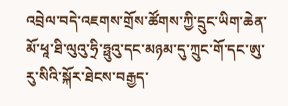འབྲེལ་བདེ་འཇགས་གྲོས་ཚོགས་ཀྱི་དྲུང་ཡིག་ཆེན་མོ་ཕཱ་ཐི་ལུའུ་ཧྲི་ཧྥུའུ་དང་མཉམ་དུ་ཀྲུང་གོ་དང་ཨུ་རུ་སིའི་སྐོར་ཐེངས་བརྒྱད་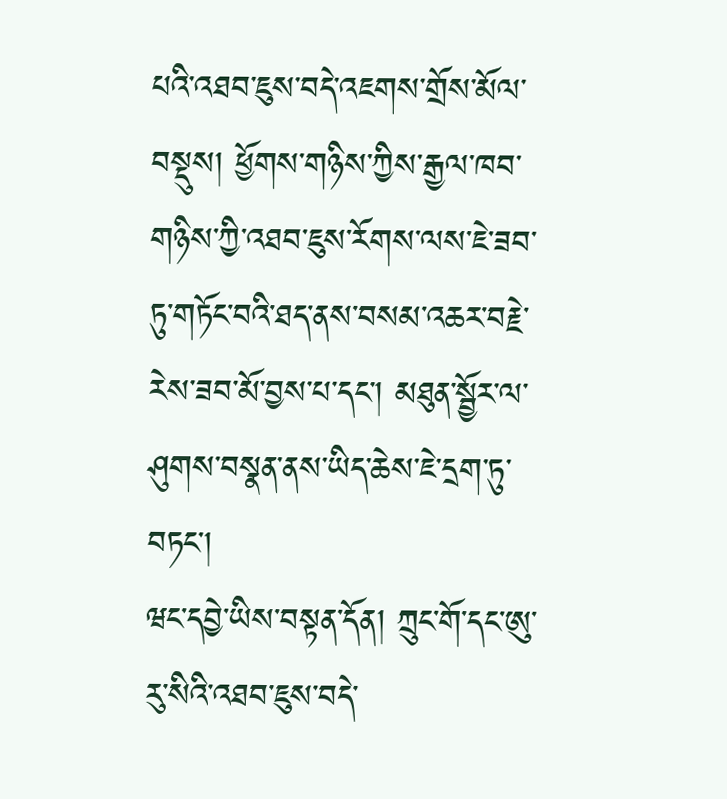པའི་འཐབ་ཇུས་བདེ་འཇགས་གྲོས་མོལ་བསྡུས། ཕྱོགས་གཉིས་ཀྱིས་རྒྱལ་ཁབ་གཉིས་ཀྱི་འཐབ་ཇུས་རོགས་ལས་ཇེ་ཟབ་ཏུ་གཏོང་བའི་ཐད་ནས་བསམ་འཆར་བརྗེ་རེས་ཟབ་མོ་བྱས་པ་དང་། མཐུན་སྦྱོར་ལ་ཤུགས་བསྣན་ནས་ཡིད་ཆེས་ཇེ་དྲག་ཏུ་བཏང་།
ཝང་དབྱེ་ཡིས་བསྟན་དོན། ཀྲུང་གོ་དང་ཨུ་རུ་སིའི་འཐབ་ཇུས་བདེ་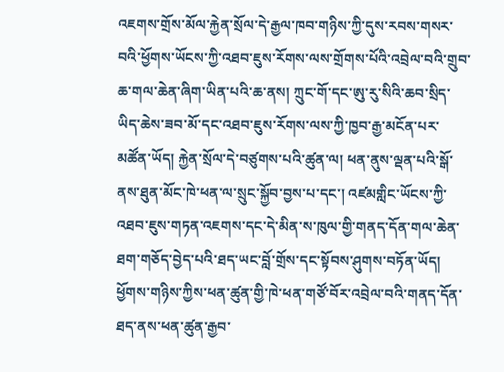འཇགས་གྲོས་མོལ་རྐྱེན་སྲོལ་དེ་རྒྱལ་ཁབ་གཉིས་ཀྱི་དུས་རབས་གསར་བའི་ཕྱོགས་ཡོངས་ཀྱི་འཐབ་ཇུས་རོགས་ལས་གྲོགས་པོའི་འབྲེལ་བའི་གྲུབ་ཆ་གལ་ཆེན་ཞིག་ཡིན་པའི་ཆ་ནས། ཀྲུང་གོ་དང་ཨུ་རུ་སིའི་ཆབ་སྲིད་ཡིད་ཆེས་ཟབ་མོ་དང་འཐབ་ཇུས་རོགས་ལས་ཀྱི་ཁྱབ་རྒྱ་མངོན་པར་མཚོན་ཡོད། རྐྱེན་སྲོལ་དེ་བཙུགས་པའི་ཚུན་ལ། ཕན་ནུས་ལྡན་པའི་སྒོ་ནས་ཐུན་མོང་ཁེ་ཕན་ལ་སྲུང་སྐྱོབ་བྱས་པ་དང་། འཛམགླིང་ཡོངས་ཀྱི་འཐབ་ཇུས་གཏན་འཇགས་དང་དེ་མིན་ས་ཁུལ་གྱི་གནད་དོན་གལ་ཆེན་ཐག་གཅོད་བྱེད་པའི་ཐད་ཡང་བློ་གྲོས་དང་སྟོབས་ཤུགས་བཏོན་ཡོད། ཕྱོགས་གཉིས་ཀྱིས་ཕན་ཚུན་གྱི་ཁེ་ཕན་གཙོ་བོར་འབྲེལ་བའི་གནད་དོན་ཐད་ནས་ཕན་ཚུན་རྒྱབ་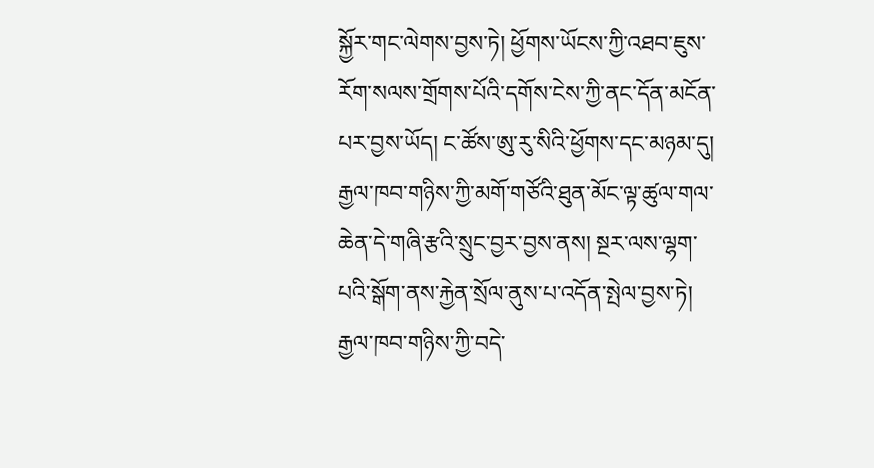སྐྱོར་གང་ལེགས་བྱས་ཏེ། ཕྱོགས་ཡོངས་ཀྱི་འཐབ་ཇུས་རོག་སལས་གྲོགས་པོའི་དགོས་ངེས་ཀྱི་ནང་དོན་མངོན་པར་བྱས་ཡོད། ང་ཚོས་ཨུ་རུ་སིའི་ཕྱོགས་དང་མཉམ་དུ། རྒྱལ་ཁབ་གཉིས་ཀྱི་མགོ་གཙོའི་ཐུན་མོང་ལྟ་ཚུལ་གལ་ཆེན་དེ་གཞི་རྩའི་སྲུང་བྱར་བྱས་ནས། སྔར་ལས་ལྷག་པའི་སྒོག་ནས་རྐྱེན་སྲོལ་ནུས་པ་འདོན་སྤེལ་བྱས་ཏེ། རྒྱལ་ཁབ་གཉིས་ཀྱི་བདེ་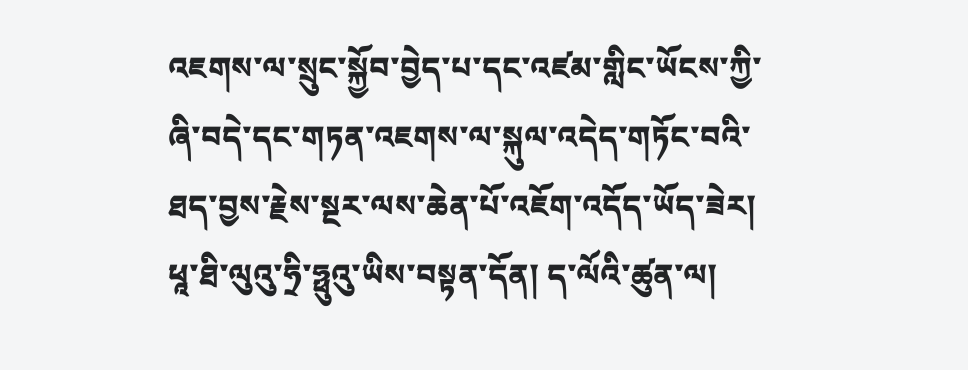འཇགས་ལ་སྲུང་སྐྱོབ་བྱེད་པ་དང་འཛམ་གླིང་ཡོངས་ཀྱི་ཞི་བདེ་དང་གཏན་འཇགས་ལ་སྐུལ་འདེད་གཏོང་བའི་ཐད་བྱས་རྗེས་སྔར་ལས་ཆེན་པོ་འཇོག་འདོད་ཡོད་ཟེར།
ཕཱ་ཐི་ལུའུ་ཧྲི་ཧྥུའུ་ཡིས་བསྟན་དོན། ད་ལོའི་ཚུན་ལ།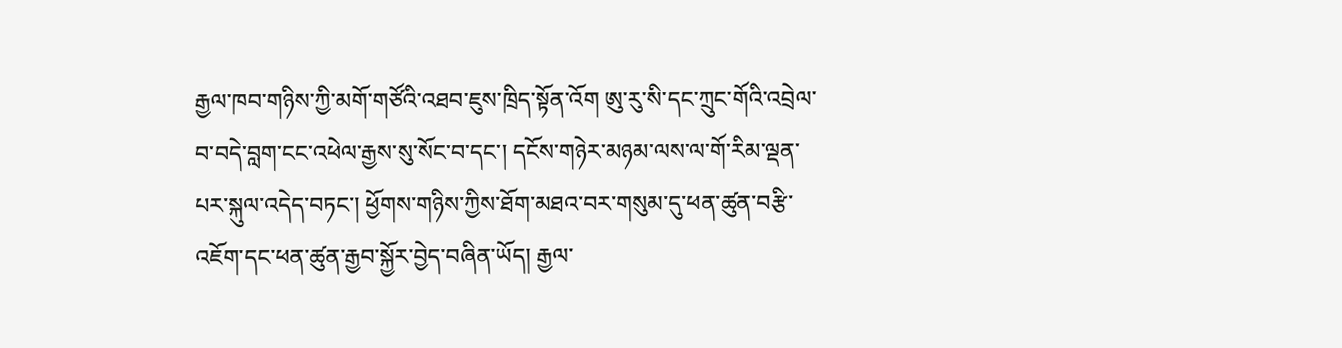རྒྱལ་ཁབ་གཉིས་ཀྱི་མགོ་གཙོའི་འཐབ་ཇུས་ཁྲིད་སྟོན་འོག ཨུ་རུ་སི་དང་ཀྲུང་གོའི་འབྲེལ་བ་བདེ་བླག་ངང་འཕེལ་རྒྱས་སུ་སོང་བ་དང་། དངོས་གཉེར་མཉམ་ལས་ལ་གོ་རིམ་ལྡན་པར་སྐུལ་འདེད་བཏང་། ཕྱོགས་གཉིས་ཀྱིས་ཐོག་མཐའ་བར་གསུམ་དུ་ཕན་ཚུན་བརྩི་འཇོག་དང་ཕན་ཚུན་རྒྱབ་སྐྱོར་བྱེད་བཞིན་ཡོད། རྒྱལ་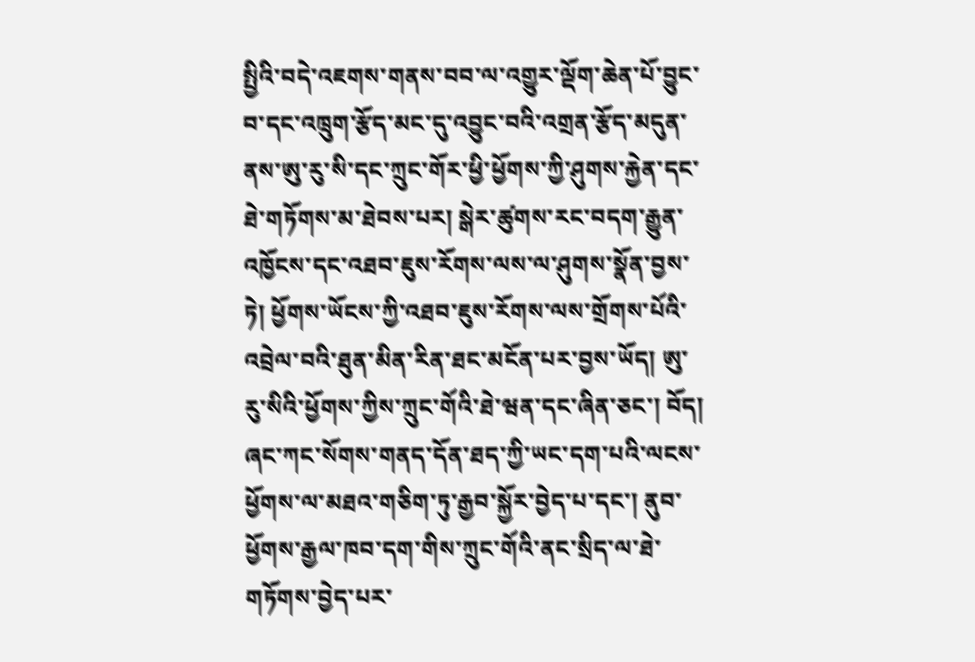སྤྱིའི་བདེ་འཇགས་གནས་བབ་ལ་འགྱུར་ལྡོག་ཆེན་པོ་བྱུང་བ་དང་འཁྲུག་རྩོད་མང་དུ་འབྱུང་བའི་འགྲན་རྩོད་མདུན་ནས་ཨུ་རུ་སི་དང་ཀྲུང་གོར་ཕྱི་ཕྱོགས་ཀྱི་ཤུགས་རྐྱེན་དང་ཐེ་གཏོགས་མ་ཐེབས་པར། སྒེར་ཚུགས་རང་བདག་རྒྱུན་འཁྱོངས་དང་འཐབ་ཇུས་རོགས་ལས་ལ་ཤུགས་སྣོན་བྱས་ཏེ། ཕྱོགས་ཡོངས་ཀྱི་འཐབ་ཇུས་རོགས་ལས་གྲོགས་པོའི་འབྲེལ་བའི་ཐུན་མིན་རིན་ཐང་མངོན་པར་བྱས་ཡོད། ཨུ་རུ་སིའི་ཕྱོགས་ཀྱིས་ཀྲུང་གོའི་ཐེ་ཝན་དང་ཞིན་ཅང་། བོད། ཞང་ཀང་སོགས་གནད་དོན་ཐད་ཀྱི་ཡང་དག་པའི་ལངས་ཕྱོགས་ལ་མཐའ་གཅིག་ཏུ་རྒྱབ་སྐྱོར་བྱེད་པ་དང་། ནུབ་ཕྱོགས་རྒྱལ་ཁབ་དག་གིས་ཀྲུང་གོའི་ནང་སྲིད་ལ་ཐེ་གཏོགས་བྱེད་པར་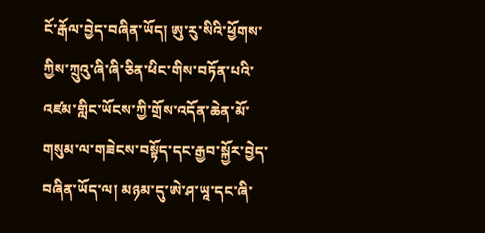ངོ་རྒོལ་བྱེད་བཞིན་ཡོད། ཨུ་རུ་སིའི་ཕྱོགས་ཀྱིས་ཀྲུའུ་ཞི་ཞི་ཅིན་ཕིང་གིས་བཏོན་པའི་འཛམ་གླིང་ཡོངས་ཀྱི་གྲོས་འདོན་ཆེན་མོ་གསུམ་ལ་གཟེངས་བསྟོད་དང་རྒྱབ་སྐྱོར་བྱེད་བཞིན་ཡོད་ལ། མཉམ་དུ་ཨེ་ཤ་ཡཱ་དང་ཞི་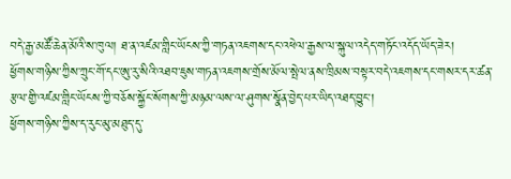བདེ་རྒྱ་མཚོ་ཆེན་མོའི་ས་ཁུལ། ཐ་ན་འཛམ་གླིང་ཡོངས་ཀྱི་གཏན་འཇགས་དང་འཕེལ་རྒྱས་ལ་སྐུལ་འདེད་གཏོང་འདོད་ཡོད་ཟེར།
ཕྱོགས་གཉིས་ཀྱིས་ཀྲུང་གོ་དང་ཨུ་རུ་སིའི་འཐབ་ཇུས་གཏན་འཇགས་གྲོས་མོལ་སྤེལ་ནས་ཁྲིམས་བསྟར་བདེ་འཇགས་དང་གསར་དར་ཚན་རྩལ་གྱི་འཛམ་གླིང་ཡོངས་ཀྱི་བཅོས་སྐྱོང་སོགས་ཀྱི་མཉམ་ལས་ལ་ཤུགས་སྣོན་བྱེད་པར་ཡིད་འཐད་བྱུང་།
ཕྱོགས་གཉིས་ཀྱིས་ད་རུང་མུ་མཐུད་དུ་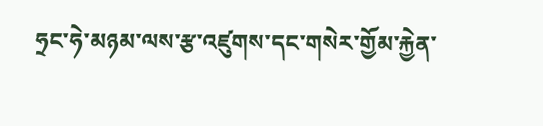ཧྲང་ཧེ་མཉམ་ལས་རྩ་འཛུགས་དང་གསེར་གྱོམ་རྐྱེན་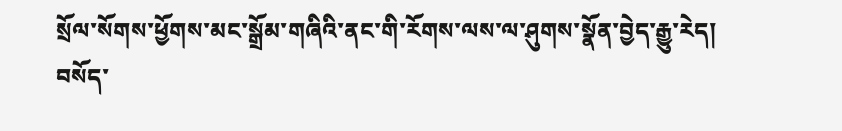སྲོལ་སོགས་ཕྱོགས་མང་སྒྲོམ་གཞིའི་ནང་གི་རོགས་ལས་ལ་ཤུགས་སྣོན་བྱེད་རྒྱུ་རེད།
བསོད་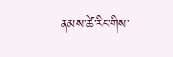ནམས་ཚེ་རིང་གིས་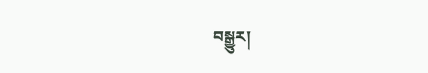བསྒྱུར།